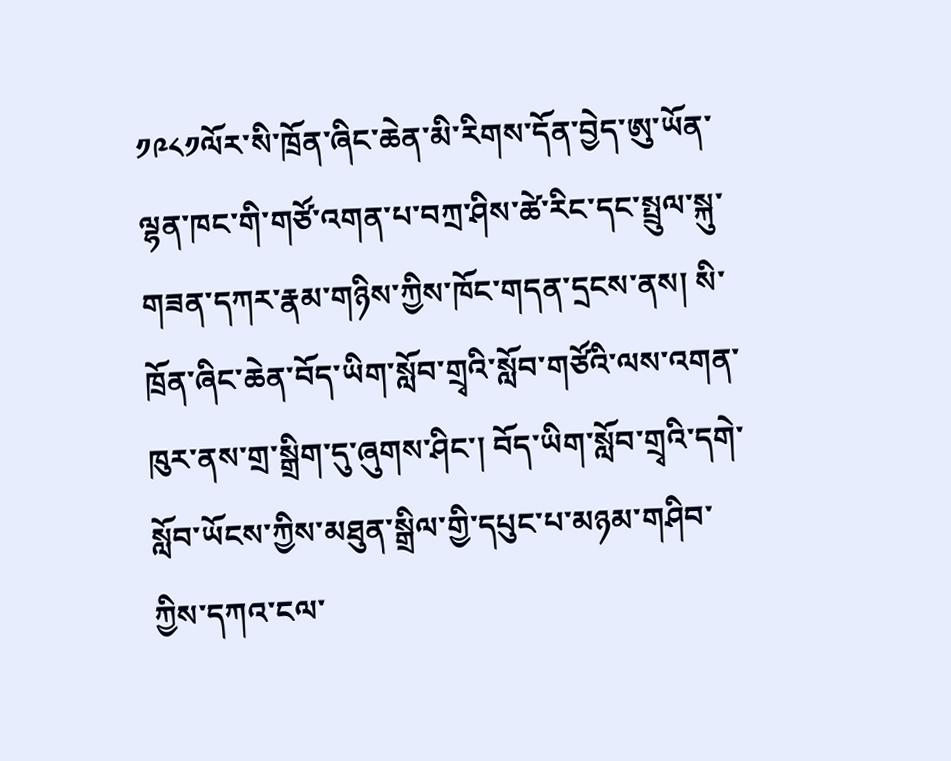༡༩༨༡ལོར་སི་ཁྲོན་ཞིང་ཆེན་མི་རིགས་དོན་བྱེད་ཨུ་ཡོན་ལྷན་ཁང་གི་གཙོ་འགན་པ་བཀྲ་ཤིས་ཚེ་རིང་དང་སྤྲུལ་སྐུ་གཟན་དཀར་རྣམ་གཉིས་ཀྱིས་ཁོང་གདན་དྲངས་ནས། སི་ཁྲོན་ཞིང་ཆེན་བོད་ཡིག་སློབ་གྲྭའི་སློབ་གཙོའི་ལས་འགན་ཁུར་ནས་གྲ་སྒྲིག་དུ་ཞུགས་ཤིང་། བོད་ཡིག་སློབ་གྲྭའི་དགེ་སློབ་ཡོངས་ཀྱིས་མཐུན་སྒྲིལ་གྱི་དཔུང་པ་མཉམ་གཤིབ་ཀྱིས་དཀའ་ངལ་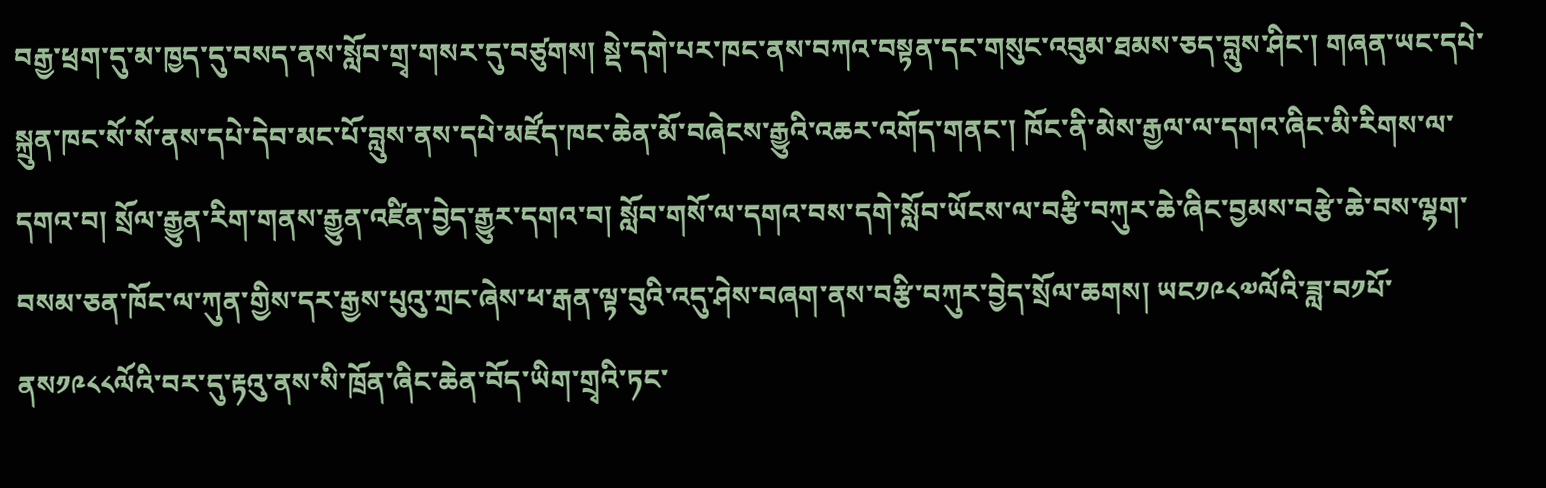བརྒྱ་ཕྲག་དུ་མ་ཁྱད་དུ་བསད་ནས་སློབ་གྲྭ་གསར་དུ་བཙུགས། སྡེ་དགེ་པར་ཁང་ནས་བཀའ་བསྟན་དང་གསུང་འབུམ་ཐམས་ཅད་བླུས་ཤིང་། གཞན་ཡང་དཔེ་སྐྲུན་ཁང་སོ་སོ་ནས་དཔེ་དེབ་མང་པོ་བླུས་ནས་དཔེ་མཛོད་ཁང་ཆེན་མོ་བཞེངས་རྒྱུའི་འཆར་འགོད་གནང་། ཁོང་ནི་མེས་རྒྱལ་ལ་དགའ་ཞིང་མི་རིགས་ལ་དགའ་བ། སྲོལ་རྒྱུན་རིག་གནས་རྒྱུན་འཛིན་བྱེད་རྒྱུར་དགའ་བ། སློབ་གསོ་ལ་དགའ་བས་དགེ་སློབ་ཡོངས་ལ་བརྩི་བཀུར་ཆེ་ཞིང་བྱམས་བརྩེ་ཆེ་བས་ལྷག་བསམ་ཅན་ཁོང་ལ་ཀུན་གྱིས་དར་རྒྱས་པུའུ་ཀྲང་ཞེས་ཕ་རྒན་ལྟ་བུའི་འདུ་ཤེས་བཞག་ནས་བརྩི་བཀུར་བྱེད་སྲོལ་ཆགས། ཡང༡༩༨༧ལོའི་ཟླ་བ༡པོ་ནས༡༩༨༨ལོའི་བར་དུ་རྟའུ་ནས་སི་ཁྲོན་ཞིང་ཆེན་བོད་ཡིག་གྲྭའི་ཏང་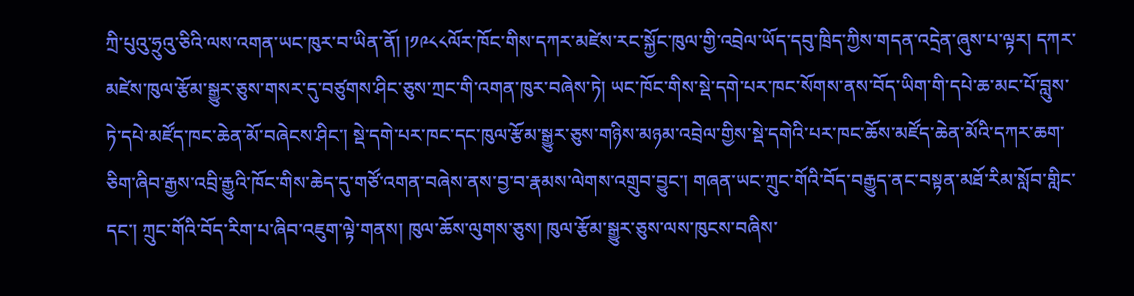ཀྲི་པུའུ་ཧྲུའུ་ཅིའི་ལས་འགན་ཡང་ཁུར་བ་ཡིན་ནོ། །༡༩༨༨ལོར་ཁོང་གིས་དཀར་མཛེས་རང་སྐྱོང་ཁུལ་གྱི་འབྲེལ་ཡོད་དབུ་ཁྲིད་ཀྱིས་གདན་འདྲེན་ཞུས་པ་ལྟར། དཀར་མཛེས་ཁུལ་རྩོམ་སྒྱུར་ཅུས་གསར་དུ་བཙུགས་ཤིང་ཅུས་ཀྲང་གི་འགན་ཁུར་བཞེས་ཏེ། ཡང་ཁོང་གིས་སྡེ་དགེ་པར་ཁང་སོགས་ནས་བོད་ཡིག་གི་དཔེ་ཆ་མང་པོ་བླུས་ཏེ་དཔེ་མཛོད་ཁང་ཆེན་མོ་བཞེངས་ཤིང་། སྡེ་དགེ་པར་ཁང་དང་ཁུལ་རྩོམ་སྒྱུར་ཅུས་གཉིས་མཉམ་འབྲེལ་གྱིས་སྡེ་དགེའི་པར་ཁང་ཆོས་མཛོད་ཆེན་མོའི་དཀར་ཆག་ཅིག་ཞིབ་རྒྱས་འབྲི་རྒྱུའི་ཁོང་གིས་ཆེད་དུ་གཙོ་འགན་བཞེས་ནས་བྱ་བ་རྣམས་ལེགས་འགྲུབ་བྱུང་། གཞན་ཡང་ཀྲུང་གོའི་བོད་བརྒྱུད་ནང་བསྟན་མཐོ་རིམ་སློབ་གླིང་དང་། ཀྲུང་གོའི་བོད་རིག་པ་ཞིབ་འཇུག་ལྟེ་གནས། ཁུལ་ཆོས་ལུགས་ཅུས། ཁུལ་རྩོམ་སྒྱུར་ཅུས་ལས་ཁུངས་བཞིས་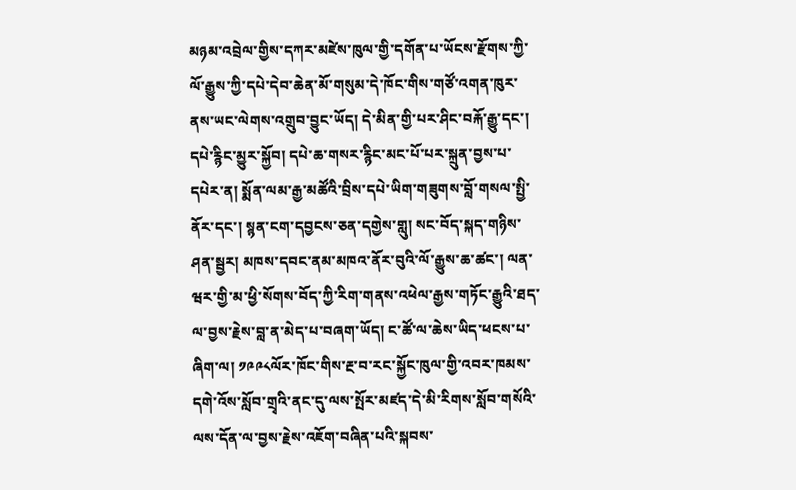མཉམ་འབྲེལ་གྱིས་དཀར་མཛེས་ཁུལ་གྱི་དགོན་པ་ཡོངས་རྫོགས་ཀྱི་ལོ་རྒྱུས་ཀྱི་དཔེ་དེབ་ཆེན་མོ་གསུམ་དེ་ཁོང་གིས་གཙོ་འགན་ཁུར་ནས་ཡང་ལེགས་འགྲུབ་བྱུང་ཡོད། དེ་མིན་གྱི་པར་ཤིང་བརྐོ་རྒྱུ་དང་། དཔེ་རྙིང་མྱུར་སྐྱོབ། དཔེ་ཆ་གསར་རྙིང་མང་པོ་པར་སྐྲུན་བྱས་པ་དཔེར་ན། སྨོན་ལམ་རྒྱ་མཚོའི་བྲིས་དཔེ་ཡིག་གཟུགས་བློ་གསལ་སྤྱི་ནོར་དང་། སྙན་ངག་དབྱངས་ཅན་དགྱེས་གླུ། སང་བོད་སྐད་གཉིས་ཤན་སྦྱར། མཁས་དབང་ནམ་མཁའ་ནོར་བུའི་ལོ་རྒྱུས་ཆ་ཚང་། ལན་ཝར་གྱི་མ་ཕྱི་སོགས་བོད་ཀྱི་རིག་གནས་འཕེལ་རྒྱས་གཏོང་རྒྱུའི་ཐད་ལ་བྱས་རྗེས་བླ་ན་མེད་པ་བཞག་ཡོད། ང་ཚོ་ལ་ཆེས་ཡིད་ཕངས་པ་ཞིག་ལ། ༡༩༩༨ལོར་ཁོང་གིས་རྔ་བ་རང་སྐྱོང་ཁུལ་གྱི་འབར་ཁམས་དགེ་འོས་སློབ་གྲྭའི་ནང་དུ་ལས་སྤོར་མཛད་དེ་མི་རིགས་སློབ་གསོའི་ལས་དོན་ལ་བྱས་རྗེས་འཇོག་བཞིན་པའི་སྐབས་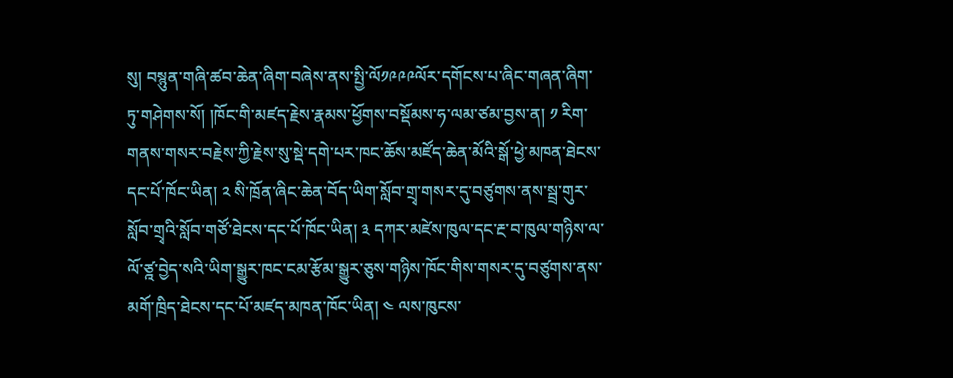སུ། བསྙུན་གཞི་ཚབ་ཆེན་ཞིག་བཞེས་ནས་སྤྱི་ལོ༡༩༩༩ལོར་དགོངས་པ་ཞིང་གཞན་ཞིག་ཏུ་གཤེགས་སོ། །ཁོང་གི་མཛད་རྗེས་རྣམས་ཕྱོགས་བསྡོམས་ཧ་ལམ་ཙམ་བྱས་ན། ༡ རིག་གནས་གསར་བརྗེས་ཀྱི་རྗེས་སུ་སྡེ་དགེ་པར་ཁང་ཆོས་མཛོད་ཆེན་མོའི་སྒོ་ཕྱེ་མཁན་ཐེངས་དང་པོ་ཁོང་ཡིན། ༢ སི་ཁྲོན་ཞིང་ཆེན་བོད་ཡིག་སློབ་གྲྭ་གསར་དུ་བཙུགས་ནས་སྦྲ་གུར་སློབ་གྲྭའི་སློབ་གཙོ་ཐེངས་དང་པོ་ཁོང་ཡིན། ༣ དཀར་མཛེས་ཁུལ་དང་རྔ་བ་ཁུལ་གཉིས་ལ་ལོ་ཙྰ་བྱེད་སའི་ཡིག་སྒྱུར་ཁང་ངམ་རྩོམ་སྒྱུར་ཅུས་གཉིས་ཁོང་གིས་གསར་དུ་བཙུགས་ནས་མགོ་ཁྲིད་ཐེངས་དང་པོ་མཛད་མཁན་ཁོང་ཡིན། ༤ ལས་ཁུངས་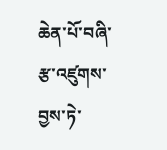ཆེན་པོ་བཞི་རྩ་འཛུགས་བྱས་ཏེ་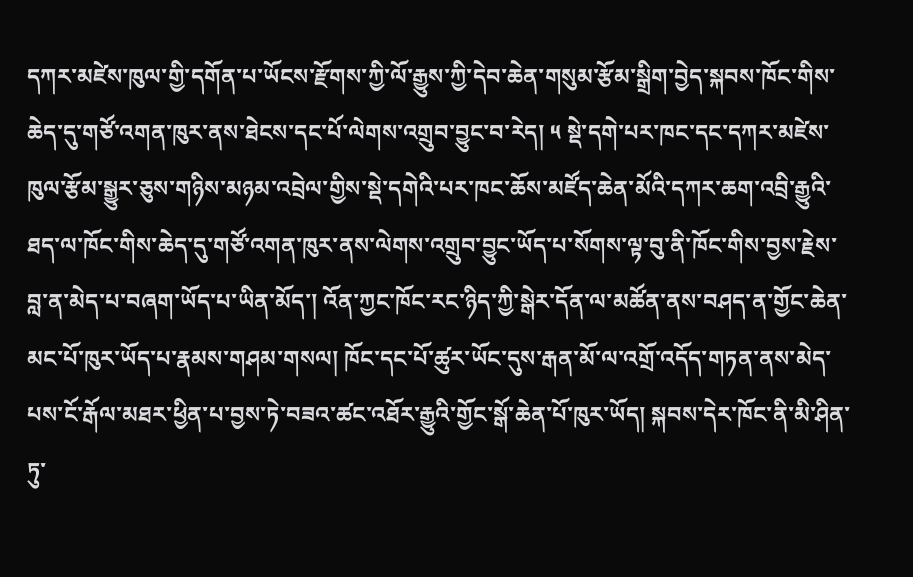དཀར་མཛེས་ཁུལ་གྱི་དགོན་པ་ཡོངས་རྫོགས་ཀྱི་ལོ་རྒྱུས་ཀྱི་དེབ་ཆེན་གསུམ་རྩོམ་སྒྲིག་བྱེད་སྐབས་ཁོང་གིས་ཆེད་དུ་གཙོ་འགན་ཁུར་ནས་ཐེངས་དང་པོ་ལེགས་འགྲུབ་བྱུང་བ་རེད། ༥ སྡེ་དགེ་པར་ཁང་དང་དཀར་མཛེས་ཁུལ་རྩོམ་སྒྱུར་ཅུས་གཉིས་མཉམ་འབྲེལ་གྱིས་སྡེ་དགེའི་པར་ཁང་ཆོས་མཛོད་ཆེན་མོའི་དཀར་ཆག་འབྲི་རྒྱུའི་ཐད་ལ་ཁོང་གིས་ཆེད་དུ་གཙོ་འགན་ཁུར་ནས་ལེགས་འགྲུབ་བྱུང་ཡོད་པ་སོགས་ལྟ་བུ་ནི་ཁོང་གིས་བྱས་རྗེས་བླ་ན་མེད་པ་བཞག་ཡོད་པ་ཡིན་མོད་། འོན་ཀྱང་ཁོང་རང་ཉིད་ཀྱི་སྒེར་དོན་ལ་མཚོན་ནས་བཤད་ན་གྱོང་ཆེན་མང་པོ་ཁུར་ཡོད་པ་རྣམས་གཤམ་གསལ། ཁོང་དང་པོ་ཚུར་ཡོང་དུས་རྒན་མོ་ལ་འགྲོ་འདོད་གཏན་ནས་མེད་པས་ངོ་རྒོལ་མཐར་ཕྱིན་པ་བྱས་ཏེ་བཟའ་ཚང་འཐོར་རྒྱུའི་གྱོང་སྒོ་ཆེན་པོ་ཁུར་ཡོད། སྐབས་དེར་ཁོང་ནི་མི་ཤིན་ཏུ་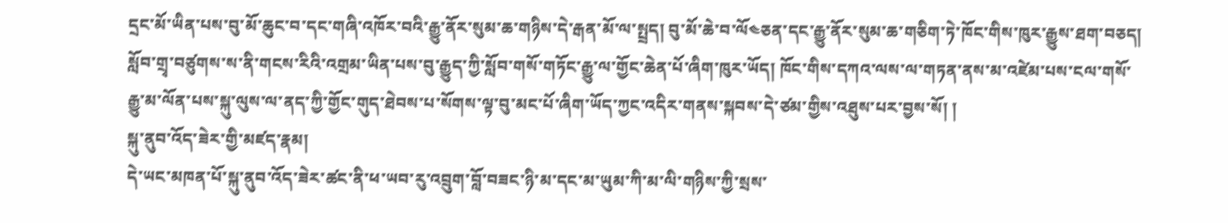དྲང་མོ་ཡིན་པས་བུ་མོ་ཆུང་བ་དང་གཞི་འཁོར་བའི་རྒྱུ་ནོར་སུམ་ཆ་གཉིས་དེ་རྒན་མོ་ལ་སྤྲད། བུ་མོ་ཆེ་བ་ལོ༤ཅན་དང་རྒྱུ་ནོར་སུམ་ཆ་གཅིག་ཏེ་ཁོང་གིས་ཁུར་རྒྱུས་ཐག་བཅད། སློབ་གྲྭ་བཙུགས་ས་ནི་གངས་རིའི་འགྲམ་ཡིན་པས་བུ་རྒྱུད་ཀྱི་སློབ་གསོ་གཏོང་རྒྱུ་ལ་གྱོང་ཆེན་པོ་ཞིག་ཁུར་ཡོད། ཁོང་གིས་དཀའ་ལས་ལ་གཏན་ནས་མ་འཛེམ་པས་ངལ་གསོ་རྒྱུ་མ་ལོན་པས་སྐུ་ལུས་ལ་ནད་ཀྱི་གྱོང་གུད་ཐེབས་པ་སོགས་ལྟ་བུ་མང་པོ་ཞིག་ཡོད་ཀྱང་འདིར་གནས་སྐབས་དེ་ཙམ་གྱིས་འཐུས་པར་བྱས་སོ། །
སྐུ་ནུབ་འོད་ཟེར་གྱི་མཛད་རྣམ།
དེ་ཡང་མཁན་པོ་སྐུ་ནུབ་འོད་ཟེར་ཚང་ནི་ཕ་ཡབ་རུ་འབྲུག་བློ་བཟང་ཉི་མ་དང་མ་ཡུམ་ཀི་མ་ལི་གཉིས་ཀྱི་སྲས་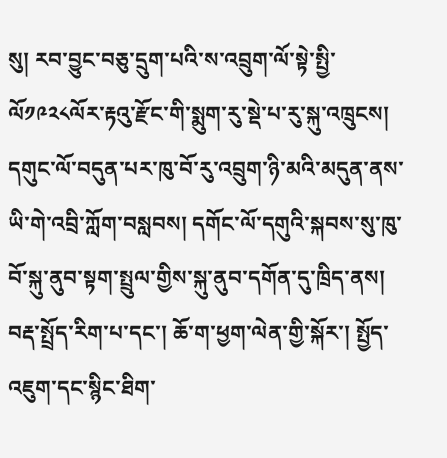སུ། རབ་བྱུང་བཅུ་དྲུག་པའི་ས་འབྲུག་ལོ་སྟེ་སྤྱི་ལོ༡༩༢༨ལོར་རྟའུ་རྫོང་གི་སྨུག་རུ་སྡེ་པ་རུ་སྐུ་འཁྲུངས། དགུང་ལོ་བདུན་པར་ཁུ་བོ་རུ་འབྲུག་ཉི་མའི་མདུན་ནས་ཡི་གེ་འབྲི་ཀློག་བསླབས། དགོང་ལོ་དགུའི་སྐབས་སུ་ཁུ་བོ་སྐུ་ནུབ་སྟག་སྤྲུལ་གྱིས་སྐུ་ནུབ་དགོན་དུ་ཁྲིད་ནས། བརྡ་སྤྲོད་རིག་པ་དང་། ཆོ་ག་ཕྱག་ལེན་གྱི་སྐོར་། སྤྱོད་འཇུག་དང་སྙིང་ཐིག་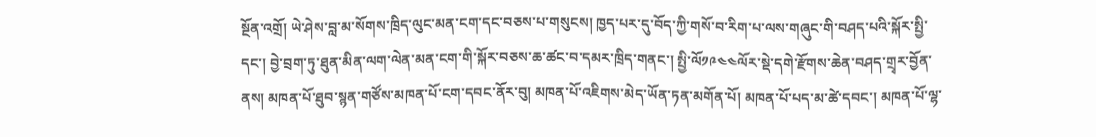སྔོན་འགྲོ། ཡེ་ཤེས་བླ་མ་སོགས་ཁྲིད་ལུང་མན་ངག་དང་བཅས་པ་གསུངས། ཁྱད་པར་དུ་བོད་ཀྱི་གསོ་བ་རིག་པ་ལས་གཞུང་གི་བཤད་པའི་སྐོར་སྤྱི་དང་། བྱེ་བྲག་ཏུ་ཐུན་མིན་ལག་ལེན་མན་ངག་གི་སྐོར་བཅས་ཆ་ཚང་བ་དམར་ཁྲིད་གནང་། སྤྱི་ལོ༡༩༤༤ལོར་སྡེ་དགེ་རྫོགས་ཆེན་བཤད་གྲྭར་བྱོན་ནས། མཁན་པོ་ཐུབ་སྙན་གཙོས་མཁན་པོ་ངག་དབང་ནོར་བུ། མཁན་པོ་འཇིགས་མེད་ཡོན་ཏན་མགོན་པོ། མཁན་པོ་པད་མ་ཚེ་དབང་། མཁན་པོ་ལྷ་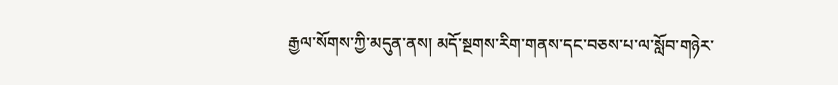རྒྱལ་སོགས་ཀྱི་མདུན་ནས། མདོ་སྔགས་རིག་གནས་དང་བཅས་པ་ལ་སློབ་གཉེར་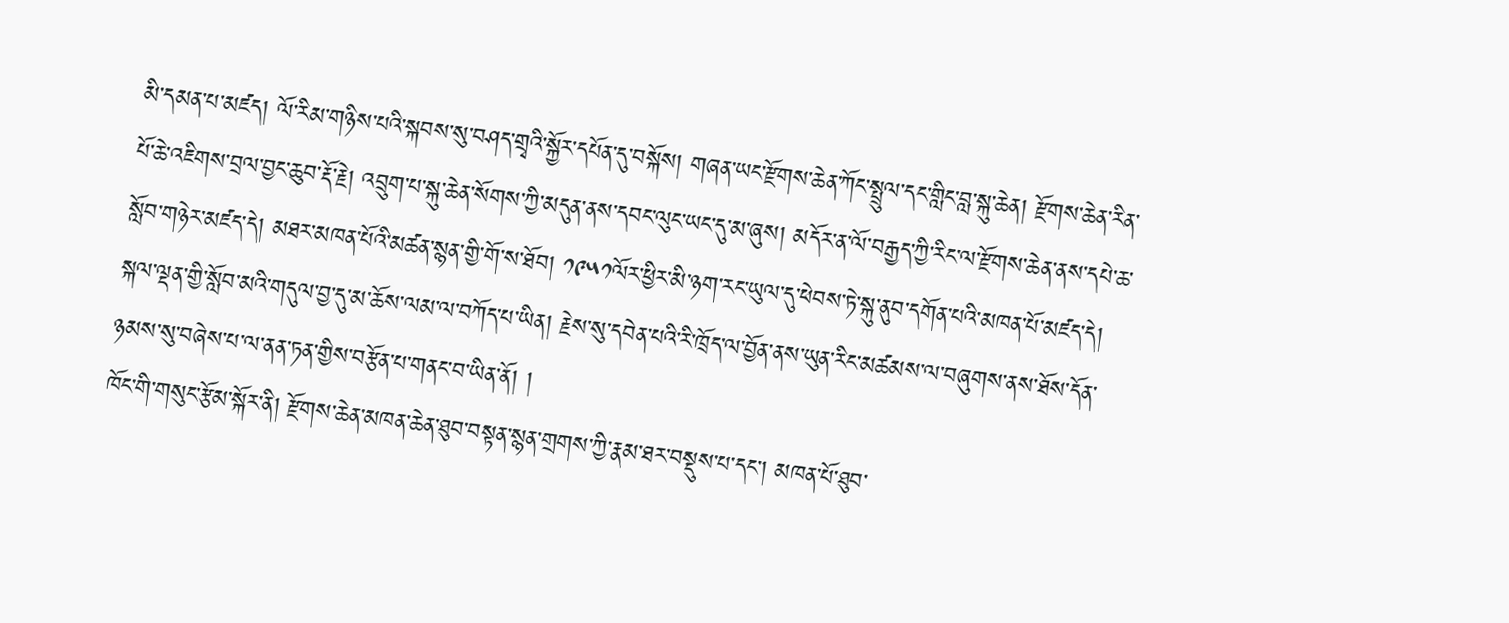མི་དམན་པ་མཛད། ལོ་རིམ་གཉིས་པའི་སྐབས་སུ་བཤད་གྲྭའི་སྐྱོར་དཔོན་དུ་བསྐོས། གཞན་ཡང་རྫོགས་ཆེན་ཀོང་སྤྲུལ་དང་གླིང་བླ་སྐུ་ཆེན། རྫོགས་ཆེན་རིན་པོ་ཆེ་འཇིགས་བྲལ་བྱང་ཆུབ་རྡོ་རྗེ། འབྲུག་པ་སྐུ་ཆེན་སོགས་ཀྱི་མདུན་ནས་དབང་ལུང་ཡང་དུ་མ་ཞུས། མདོར་ན་ལོ་བརྒྱད་ཀྱི་རིང་ལ་རྫོགས་ཆེན་ནས་དཔེ་ཆ་སློབ་གཉེར་མཛད་དེ། མཐར་མཁན་པོའི་མཚན་སྙན་གྱི་གོ་ས་ཐོབ། ༡༩༥༡ལོར་ཕྱིར་མི་ཉག་རང་ཡུལ་དུ་ཕེབས་ཏེ་སྐུ་ནུབ་དགོན་པའི་མཁན་པོ་མཛད་དེ། སྐལ་ལྡན་གྱི་སློབ་མའི་གདུལ་བྱ་དུ་མ་ཆོས་ལམ་ལ་བཀོད་པ་ཡིན། རྗེས་སུ་དབེན་པའི་རི་ཁྲོད་ལ་བྱོན་ནས་ཡུན་རིང་མཚམས་ལ་བཞུགས་ནས་ཐོས་དོན་ཉམས་སུ་བཞེས་པ་ལ་ནན་ཏན་གྱིས་བརྩོན་པ་གནང་བ་ཡིན་ནོ། །
ཁོང་གི་གསུང་རྩོམ་སྐོར་ནི། རྫོགས་ཆེན་མཁན་ཆེན་ཐུབ་བསྟན་སྙན་གྲགས་ཀྱི་རྣམ་ཐར་བསྡུས་པ་དང་། མཁན་པོ་ཐུབ་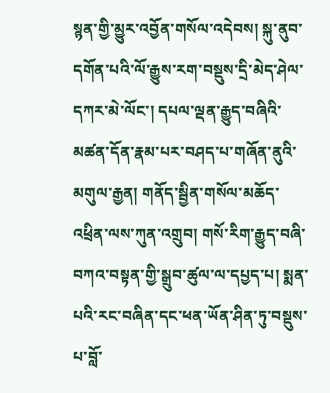སྙན་གྱི་མྱུར་འབྱོན་གསོལ་འདེབས། སྐུ་ནུབ་དགོན་པའི་ལོ་རྒྱུས་རག་བསྡུས་དྲི་མེད་ཤེལ་དཀར་མེ་ལོང་། དཔལ་ལྡན་རྒྱུད་བཞིའི་མཚན་དོན་རྣམ་པར་བཤད་པ་གཞོན་ནུའི་མགུལ་རྒྱན། གནོད་སྦྱིན་གསོལ་མཆོད་འཕྲིན་ལས་ཀུན་འགྲུབ། གསོ་རིག་རྒྱུད་བཞི་བཀའ་བསྟན་གྱི་སྒྲུབ་ཚུལ་ལ་དཔྱད་པ། སྨན་པའི་རང་བཞིན་དང་ཕན་ཡོན་ཤིན་ཏུ་བསྡུས་པ་བློ་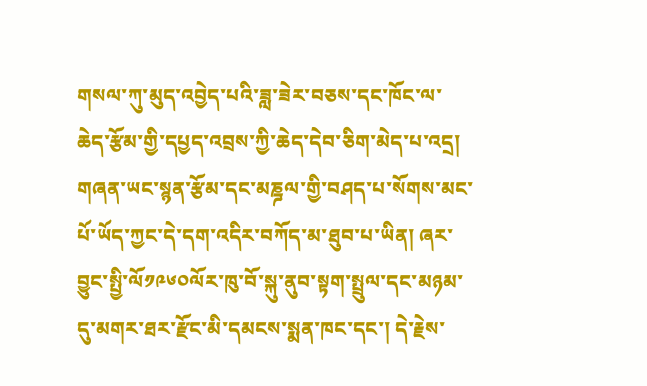གསལ་ཀུ་མུད་འབྱེད་པའི་ཟླ་ཟེར་བཅས་དང་ཁོང་ལ་ཆེད་རྩོམ་གྱི་དཔྱད་འབྲས་ཀྱི་ཆེད་དེབ་ཅིག་མེད་པ་འདྲ། གཞན་ཡང་སྙན་རྩོམ་དང་མཎྜལ་གྱི་བཤད་པ་སོགས་མང་པོ་ཡོད་ཀྱང་དེ་དག་འདིར་བཀོད་མ་ཐུབ་པ་ཡིན། ཞར་བྱུང་སྤྱི་ལོ༡༩༦༠ལོར་ཁུ་བོ་སྐུ་ནུབ་སྟག་སྤྲུལ་དང་མཉམ་དུ་མགར་ཐར་རྫོང་མི་དམངས་སྨན་ཁང་དང་། དེ་རྗེས་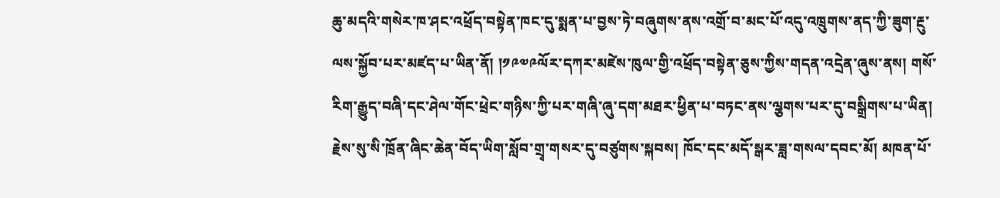ཆུ་མདའི་གསེར་ཁ་ཤང་འཕྲོད་བསྟེན་ཁང་དུ་སྨན་པ་བྱས་ཏེ་བཞུགས་ནས་འགྲོ་བ་མང་པོ་འདུ་འཁྲུགས་ནད་ཀྱི་ཟུག་རྔུ་ལས་སྐྱོབ་པར་མཛད་པ་ཡིན་ནོ། །༡༩༧༩ལོར་དཀར་མཛེས་ཁུལ་གྱི་འཕྲོད་བསྟེན་ཅུས་ཀྱིས་གདན་འདྲེན་ཞུས་ནས། གསོ་རིག་རྒྱུད་བཞི་དང་ཤེལ་གོང་ཕྲེང་གཉིས་ཀྱི་པར་གཞི་ཞུ་དག་མཐར་ཕྱིན་པ་བཏང་ནས་ལྕགས་པར་དུ་བསྒྲིགས་པ་ཡིན། རྗེས་སུ་སི་ཁྲོན་ཞིང་ཆེན་བོད་ཡིག་སློབ་གྲྭ་གསར་དུ་བཙུགས་སྐབས། ཁོང་དང་མདོ་སྒར་ཟླ་གསལ་དབང་མོ། མཁན་པོ་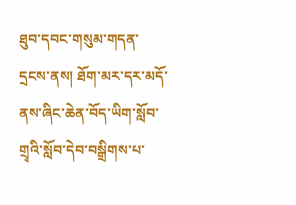ཐུབ་དབང་གསུམ་གདན་དྲངས་ནས། ཐོག་མར་དར་མདོ་ནས་ཞིང་ཆེན་བོད་ཡིག་སློབ་གྲྭའི་སློབ་དེབ་བསྒྲིགས་པ་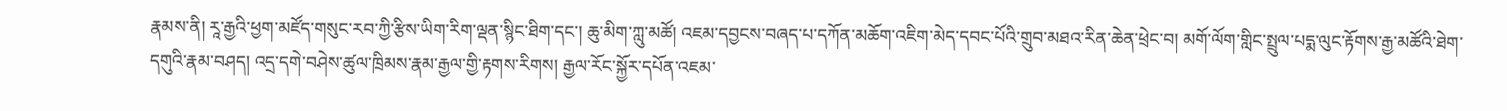རྣམས་ནི། རཱ་རྒྱའི་ཕྱག་མཛོད་གསུང་རབ་ཀྱི་རྩིས་ཡིག་རིག་ལྡན་སྙིང་ཐིག་དང་། ཆུ་མིག་ཀླུ་མཚོ། འཇམ་དབྱངས་བཞད་པ་དཀོན་མཆོག་འཇིག་མེད་དབང་པོའི་གྲུབ་མཐའ་རིན་ཆེན་ཕྲེང་བ། མགོ་ལོག་གླིང་སྤྲུལ་པདྨ་ལུང་རྟོགས་རྒྱ་མཚོའི་ཐེག་དགུའི་རྣམ་བཤད། འདྲ་དགེ་བཤེས་ཚུལ་ཁྲིམས་རྣམ་རྒྱལ་གྱི་རྟགས་རིགས། རྒྱལ་རོང་སྐྱོར་དཔོན་འཇམ་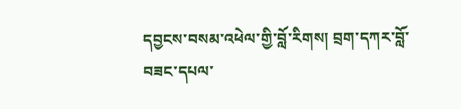དབྱངས་བསམ་འཕེལ་གྱི་བློ་རིགས། བྲག་དཀར་བློ་བཟང་དཔལ་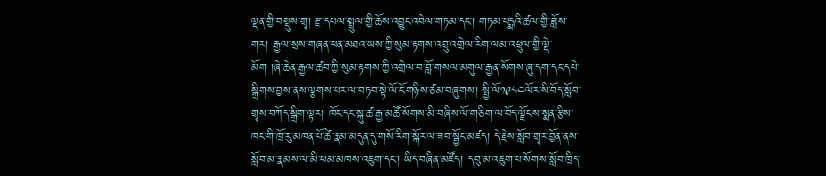ལྡན་གྱི་བསྡུས་གྲྭ། རྫ་དཔལ་སྤྲུལ་གྱི་ཆོས་འབྱུང་འབེལ་གཏམ་དང་། གཏམ་པདྨའི་ཚལ་གྱི་ཟློས་གར། རྒྱལ་སྲས་གཞན་ཕན་མཐའ་ཡས་ཀྱི་སུམ་རྟགས་འབྲུ་འགྲེལ་རིག་ལམ་འཕྲུལ་གྱི་ལྡེ་མོག །ཞེ་ཆེན་རྒྱལ་ཚབ་ཀྱི་སུམ་རྟགས་ཀྱི་འགྲེལ་བ་བློ་གསལ་མགུལ་རྒྱན་སོགས་ཞུ་དག་དང་དཔེ་སྒྲིགས་བྱས་ནས་ལྕགས་པར་ལ་བཏབ་སྟེ་ལོ་ངོ་གཉིས་ཙམ་བཞུགས། སྤྱི་ལོ༡༩༨༤ལོར་སི་བོད་སློབ་གྲྭས་བཀོད་སྒྲིག་ལྟར། ཁོང་དང་སྐུ་ཚ་རྒྱ་མཚོ་སོགས་མི་བཞིས་ལོ་གཅིག་ལ་བོད་ལྗོངས་སྨན་རྩིས་ཁང་གི་ཁྲོ་རུ་མཁན་པོ་ཚེ་རྣམ་མདུན་དུ་གསོ་རིག་སྐོར་ལ་ཟབ་སྦྱོང་མཛད། དེ་རྗེས་སློབ་གྲྭར་བྱོན་ནས་སློབ་མ་རྣམས་ལ་མི་ཕམ་མཁས་འཇུག་དང་། ཡིད་བཞིན་མཛོད། དབུ་མ་འཇུག་པ་སོགས་སློབ་ཁྲིད་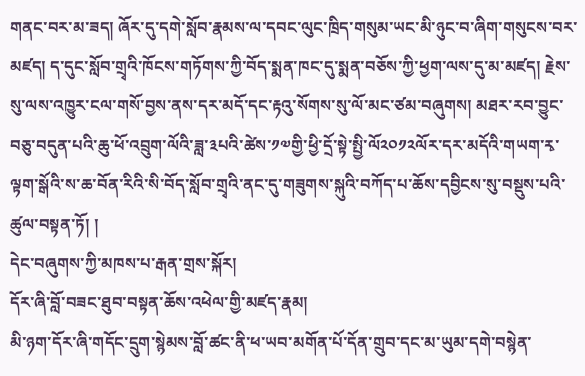གནང་བར་མ་ཟད། ཞོར་དུ་དགེ་སློབ་རྣམས་ལ་དབང་ལུང་ཁྲིད་གསུམ་ཡང་མི་ཉུང་བ་ཞིག་གསུངས་བར་མཛད། ད་དུང་སློབ་གྲྭའི་ཁོངས་གཏོགས་ཀྱི་བོད་སྨན་ཁང་དུ་སྨན་བཅོས་ཀྱི་ཕྱག་ལས་དུ་མ་མཛད། རྗེས་སུ་ལས་འཁྱུར་ངལ་གསོ་བྱས་ནས་དར་མདོ་དང་རྟའུ་སོགས་སུ་ལོ་མང་ཙམ་བཞུགས། མཐར་རབ་བྱུང་བཅུ་བདུན་པའི་ཆུ་ཕོ་འབྲུག་ལོའི་ཟླ་༣པའི་ཚེས་༡༧གྱི་ཕྱི་དྲོ་སྟེ་སྤྱི་ལོ༢༠༡༢ལོར་དར་མདོའི་གཡག་རྭ་ལྟག་སྒོའི་ས་ཆ་བོན་རིའི་སི་བོད་སློབ་གྲྭའི་ནང་དུ་གཟུགས་སྐུའི་བཀོད་པ་ཆོས་དབྱིངས་སུ་བསྡུས་པའི་ཚུལ་བསྟན་ཏོ། །
དེང་བཞུགས་ཀྱི་མཁས་པ་རྒན་གྲས་སྐོར།
དོར་ཞི་བློ་བཟང་ཐུབ་བསྟན་ཆོས་འཕེལ་གྱི་མཛད་རྣམ།
མི་ཉག་དོར་ཞི་གདོང་དྲུག་སྙེམས་བློ་ཚང་ནི་ཕ་ཡབ་མགོན་པོ་དོན་གྲུབ་དང་མ་ཡུམ་དགེ་བསྙེན་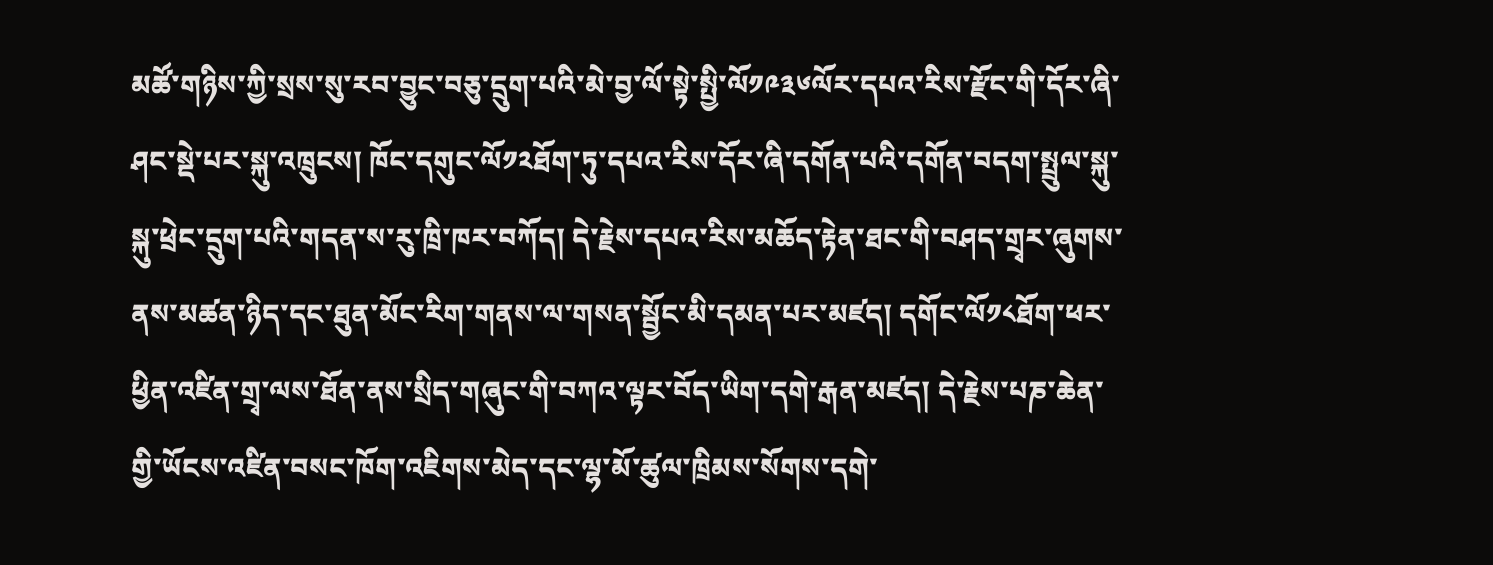མཚོ་གཉིས་ཀྱི་སྲས་སུ་རབ་བྱུང་བཅུ་དྲུག་པའི་མེ་བྱ་ལོ་སྟེ་སྤྱི་ལོ༡༩༣༦ལོར་དཔའ་རིས་རྫོང་གི་དོར་ཞི་ཤང་སྡེ་པར་སྐུ་འཁྲུངས། ཁོང་དགུང་ལོ༡༢ཐོག་ཏུ་དཔའ་རིས་དོར་ཞི་དགོན་པའི་དགོན་བདག་སྤྲུལ་སྐུ་སྐུ་ཕྲེང་དྲུག་པའི་གདན་ས་རུ་ཁྲི་ཁར་བཀོད། དེ་རྗེས་དཔའ་རིས་མཆོད་རྟེན་ཐང་གི་བཤད་གྲྭར་ཞུགས་ནས་མཚན་ཉིད་དང་ཐུན་མོང་རིག་གནས་ལ་གསན་སྦྱོང་མི་དམན་པར་མཛད། དགོང་ལོ༡༨ཐོག་ཕར་ཕྱིན་འཛིན་གྲྭ་ལས་ཐོན་ནས་སྲིད་གཞུང་གི་བཀའ་ལྟར་བོད་ཡིག་དགེ་རྒན་མཛད། དེ་རྗེས་པཎ་ཆེན་གྱི་ཡོངས་འཛིན་བསང་ཁོག་འཇིགས་མེད་དང་ལྷ་མོ་ཚུལ་ཁྲིམས་སོགས་དགེ་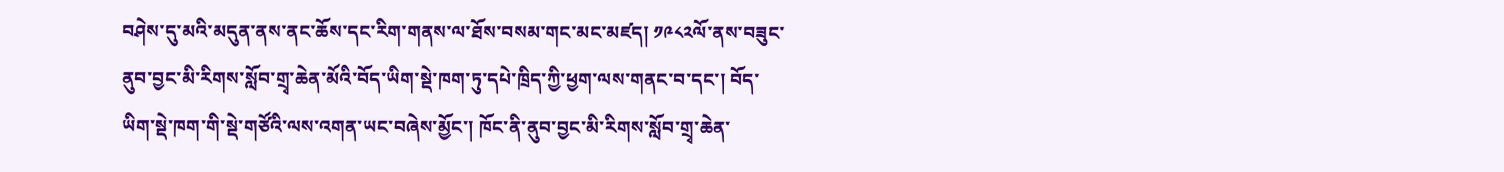བཤེས་དུ་མའི་མདུན་ནས་ནང་ཆོས་དང་རིག་གནས་ལ་ཐོས་བསམ་གང་མང་མཛད། ༡༩༨༢ལོ་ནས་བཟུང་ནུབ་བྱང་མི་རིགས་སློབ་གྲྭ་ཆེན་མོའི་བོད་ཡིག་སྡེ་ཁག་ཏུ་དཔེ་ཁྲིད་ཀྱི་ཕྱག་ལས་གནང་བ་དང་། བོད་ཡིག་སྡེ་ཁག་གི་སྡེ་གཙོའི་ལས་འགན་ཡང་བཞེས་མྱོང་། ཁོང་ནི་ནུབ་བྱང་མི་རིགས་སློབ་གྲྭ་ཆེན་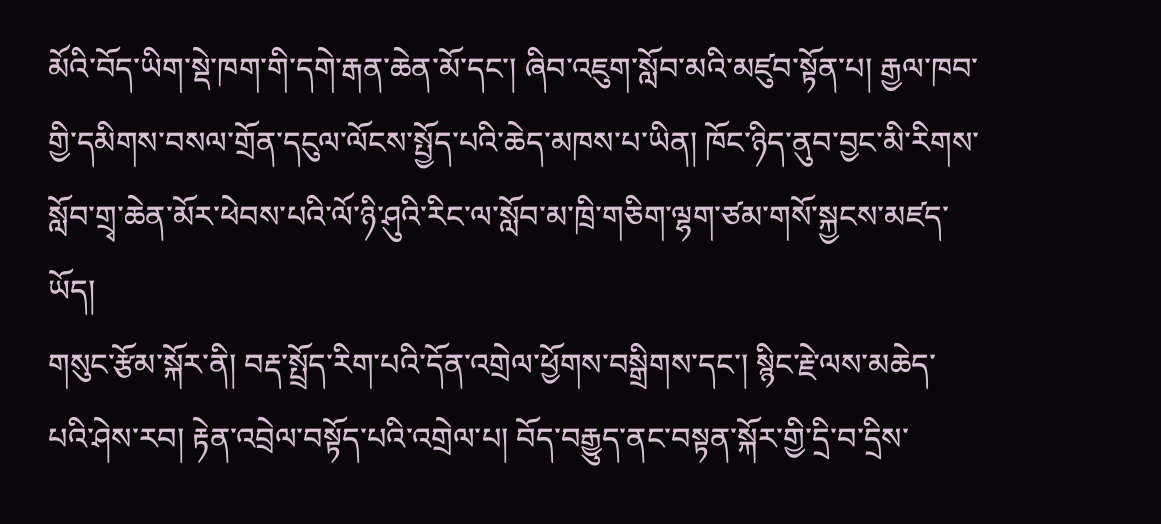མོའི་བོད་ཡིག་སྡེ་ཁག་གི་དགེ་རྒན་ཆེན་མོ་དང་། ཞིབ་འཇུག་སློབ་མའི་མཛུབ་སྟོན་པ། རྒྱལ་ཁབ་གྱི་དམིགས་བསལ་གྲོན་དངུལ་ལོངས་སྤྱོད་པའི་ཆེད་མཁས་པ་ཡིན། ཁོང་ཉིད་ནུབ་བྱང་མི་རིགས་སློབ་གྲྭ་ཆེན་མོར་ཕེབས་པའི་ལོ་ཉི་ཤུའི་རིང་ལ་སློབ་མ་ཁྲི་གཅིག་ལྷག་ཙམ་གསོ་སྐྱངས་མཛད་ཡོད།
གསུང་རྩོམ་སྐོར་ནི། བརྡ་སྤྲོད་རིག་པའི་དོན་འགྲེལ་ཕྱོགས་བསྒྲིགས་དང་། སྙིང་རྗེ་ལས་མཆེད་པའི་ཤེས་རབ། རྟེན་འབྲེལ་བསྟོད་པའི་འགྲེལ་པ། བོད་བརྒྱུད་ནང་བསྟན་སྐོར་གྱི་དྲི་བ་དྲིས་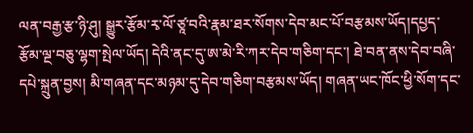ལན་བརྒྱ་རྩ་ཉི་ཤུ། སྒྱུར་རྩོམ་རྭ་ལོ་ཙཱ་བའི་རྣམ་ཐར་སོགས་དེབ་མང་པོ་བརྩམས་ཡོད།དཔྱད་རྩོམ་ལྔ་བཅུ་ལྷག་སྤེལ་ཡོད། དེའི་ནང་དུ་ཨ་མེ་རི་ཀར་དེབ་གཅིག་དང་། ཐེ་བན་ནས་དེབ་བཞི་དཔེ་སྐྲུན་བྱས། མི་གཞན་དང་མཉམ་དུ་དེབ་གཅིག་བརྩམས་ཡོད། གཞན་ཡང་ཁོང་ཕྱི་སོག་དང་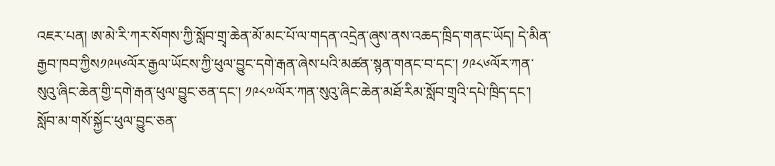འཇར་པན། ཨ་མེ་རི་ཀར་སོགས་ཀྱི་སློབ་གྲྭ་ཆེན་མོ་མང་པོ་ལ་གདན་འདྲེན་ཞུས་ནས་འཆད་ཁྲིད་གནང་ཡོད། དེ་མིན་རྒྱབ་ཁབ་ཀྱིས༡༩༥༦ལོར་རྒྱལ་ཡོངས་ཀྱི་ཕུལ་བྱུང་དགེ་རྒན་ཞེས་པའི་མཚན་སྙན་གནང་བ་དང་། ༡༩༨༦ལོར་ཀན་སུའུ་ཞིང་ཆེན་གྱི་དགེ་རྒན་ཕུལ་བྱུང་ཅན་དང་། ༡༩༨༧ལོར་ཀན་སུའུ་ཞིང་ཆེན་མཐོ་རིམ་སློབ་གྲྭའི་དཔེ་ཁྲིད་དང་། སློབ་མ་གསོ་སྐྱོང་ཕུལ་བྱུང་ཅན་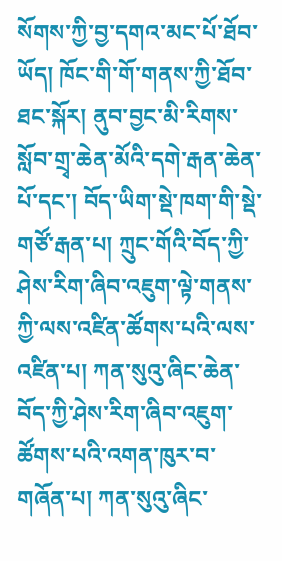སོགས་ཀྱི་བྱ་དགའ་མང་པོ་ཐོབ་ཡོད། ཁོང་གི་གོ་གནས་ཀྱི་ཐོབ་ཐང་སྐོར། ནུབ་བྱང་མི་རིགས་སློབ་གྲྭ་ཆེན་མོའི་དགེ་རྒན་ཆེན་པོ་དང་། བོད་ཡིག་སྡེ་ཁག་གི་སྡེ་གཙོ་རྒན་པ། ཀྲུང་གོའི་བོད་ཀྱི་ཤེས་རིག་ཞིབ་འཇུག་ལྟེ་གནས་ཀྱི་ལས་འཛིན་ཚོགས་པའི་ལས་འཛིན་པ། ཀན་སུའུ་ཞིང་ཆེན་བོད་ཀྱི་ཤེས་རིག་ཞིབ་འཇུག་ཚོགས་པའི་འགན་ཁུར་བ་གཞོན་པ། ཀན་སུའུ་ཞིང་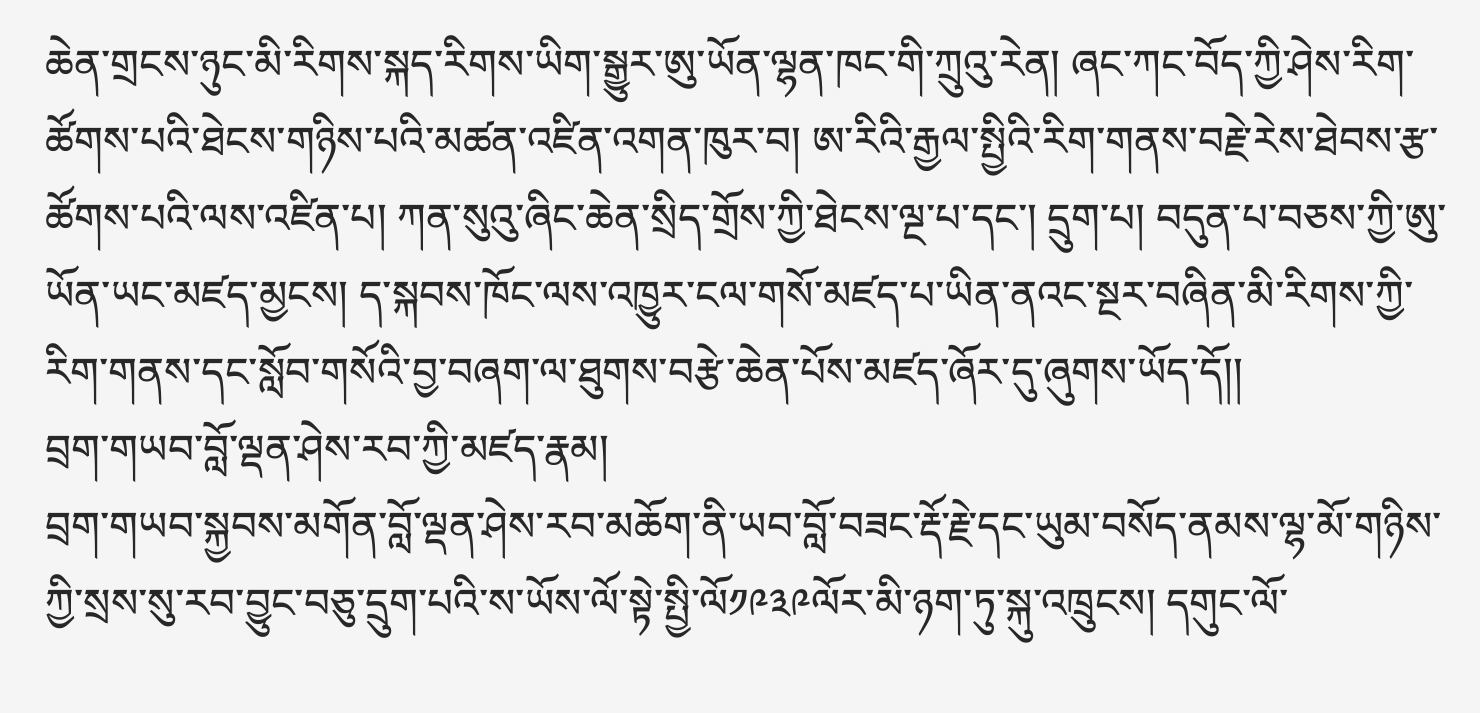ཆེན་གྲངས་ཉུང་མི་རིགས་སྐད་རིགས་ཡིག་སྒྱུར་ཨུ་ཡོན་ལྷན་ཁང་གི་ཀྲུའུ་རེན། ཞང་ཀང་བོད་ཀྱི་ཤེས་རིག་ཚོགས་པའི་ཐེངས་གཉིས་པའི་མཚན་འཛིན་འགན་ཁུར་བ། ཨ་རིའི་རྒྱལ་སྤྱིའི་རིག་གནས་བརྗེ་རེས་ཐེབས་རྩ་ཚོགས་པའི་ལས་འཛིན་པ། ཀན་སུའུ་ཞིང་ཆེན་སྲིད་གྲོས་ཀྱི་ཐེངས་ལྔ་པ་དང་། དྲུག་པ། བདུན་པ་བཅས་ཀྱི་ཨུ་ཡོན་ཡང་མཛད་མྱངས། ད་སྐབས་ཁོང་ལས་འཁྱུར་ངལ་གསོ་མཛད་པ་ཡིན་ནའང་སྔར་བཞིན་མི་རིགས་ཀྱི་རིག་གནས་དང་སློབ་གསོའི་བྱ་བཞག་ལ་ཐུགས་བརྩེ་ཆེན་པོས་མཛད་ཞོར་དུ་ཞུགས་ཡོད་དོ།།
བྲག་གཡབ་བློ་ལྡན་ཤེས་རབ་ཀྱི་མཛད་རྣམ།
བྲག་གཡབ་སྐྱབས་མགོན་བློ་ལྡན་ཤེས་རབ་མཆོག་ནི་ཡབ་བློ་བཟང་རྡོ་རྗེ་དང་ཡུམ་བསོད་ནམས་ལྷ་མོ་གཉིས་ཀྱི་སྲས་སུ་རབ་བྱུང་བཅུ་དྲུག་པའི་ས་ཡོས་ལོ་སྟེ་སྤྱི་ལོ༡༩༣༩ལོར་མི་ཉག་ཏུ་སྐུ་འཁྲུངས། དགུང་ལོ་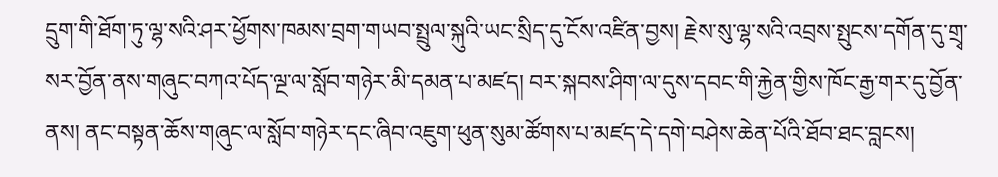དྲུག་གི་ཐོག་ཏུ་ལྷ་སའི་ཤར་ཕྱོགས་ཁམས་བྲག་གཡབ་སྤྲུལ་སྐུའི་ཡང་སྲིད་དུ་ངོས་འཛིན་བྱས། རྗེས་སུ་ལྷ་སའི་འབྲས་སྤུངས་དགོན་དུ་གྲྭ་སར་བྱོན་ནས་གཞུང་བཀའ་པོད་ལྔ་ལ་སློབ་གཉེར་མི་དམན་པ་མཛད། བར་སྐབས་ཤིག་ལ་དུས་དབང་གི་རྐྱེན་གྱིས་ཁོང་རྒྱ་གར་དུ་བྱོན་ནས། ནང་བསྟན་ཆོས་གཞུང་ལ་སློབ་གཉེར་དང་ཞིབ་འཇུག་ཕུན་སུམ་ཚོགས་པ་མཛད་དེ་དགེ་བཤེས་ཆེན་པོའི་ཐོབ་ཐང་བླངས།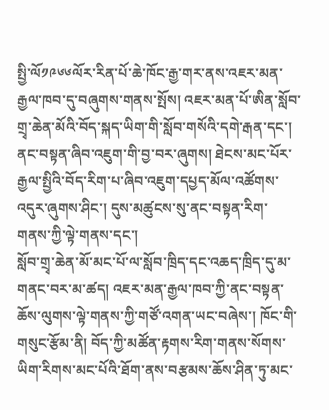སྤྱི་ལོ༡༩༦༦ལོར་རིན་པོ་ཆེ་ཁོང་རྒྱ་གར་ནས་འཇར་མན་རྒྱལ་ཁབ་དུ་བཞུགས་གནས་སྤོས། འཇར་མན་པོ་ཨིན་སློབ་གྲྭ་ཆེན་མོའི་བོད་སྐད་ཡིག་གི་སློབ་གསོའི་དགེ་རྒན་དང་། ནང་བསྟན་ཞིབ་འཇུག་གི་བྱ་བར་ཞུགས། ཐེངས་མང་པོར་རྒྱལ་སྤྱིའི་བོད་རིག་པ་ཞིབ་འཇུག་དཔྱད་མོལ་འཚོགས་འདུར་ཞུགས་ཤིང་། དུས་མཚུངས་སུ་ནང་བསྟན་རིག་གནས་ཀྱི་ལྟེ་གནས་དང་།
སློབ་གྲྭ་ཆེན་མོ་མང་པོ་ལ་སློབ་ཁྲིད་དང་འཆད་ཁྲིད་དུ་མ་གནང་བར་མ་ཚད། འཇར་མན་རྒྱལ་ཁབ་ཀྱི་ནང་བསྟན་ཆོས་ལུགས་ལྟེ་གནས་ཀྱི་གཙོ་འགན་ཡང་བཞེས་། ཁོང་གི་གསུང་རྩོམ་ནི། བོད་ཀྱི་མཚོན་རྟགས་རིག་གནས་སོགས་ཡིག་རིགས་མང་པོའི་ཐོག་ནས་བརྩམས་ཆོས་ཤིན་ཏུ་མང་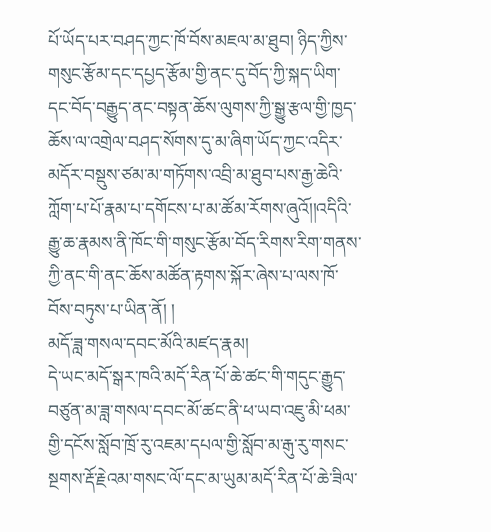པོ་ཡོད་པར་བཤད་ཀྱང་ཁོ་བོས་མཇལ་མ་ཐུབ། ཉིད་ཀྱིས་གསུང་རྩོམ་དང་དཔྱད་རྩོམ་གྱི་ནང་དུ་བོད་ཀྱི་སྐད་ཡིག་དང་བོད་བརྒྱུད་ནང་བསྟན་ཆོས་ལུགས་ཀྱི་སྒྱུ་རྩལ་གྱི་ཁྱད་ཆོས་ལ་འགྲེལ་བཤད་སོགས་དུ་མ་ཞིག་ཡོད་ཀྱང་འདིར་མདོར་བསྡུས་ཙམ་མ་གཏོགས་འབྲི་མ་ཐུབ་པས་རྒྱ་ཆེའི་ཀློག་པ་པོ་རྣམ་པ་དགོངས་པ་མ་ཚོམ་རོགས་ཞུའོ།།འདིའི་རྒྱུ་ཆ་རྣམས་ནི་ཁོང་གི་གསུང་རྩོམ་བོད་རིགས་རིག་གནས་ཀྱི་ནང་གི་ནང་ཆོས་མཚོན་རྟགས་སྐོར་ཞེས་པ་ལས་ཁོ་བོས་བཏུས་པ་ཡིན་ནོ། །
མདོ་ཟླ་གསལ་དབང་མོའི་མཛད་རྣམ།
དེ་ཡང་མདོ་སྒར་ཁའི་མདོ་རིན་པོ་ཆེ་ཚང་གི་གདུང་རྒྱུད་བཙུན་མ་ཟླ་གསལ་དབང་མོ་ཚང་ནི་ཕ་ཡབ་འཇུ་མི་ཕམ་གྱི་དངོས་སློབ་ཁྲོ་རུ་འཇམ་དཔལ་གྱི་སློབ་མ་རྒུ་རུ་གསང་སྔགས་རྡོ་རྗེའམ་གསང་ལོ་དང་མ་ཡུམ་མདོ་རིན་པོ་ཆེ་ཟིལ་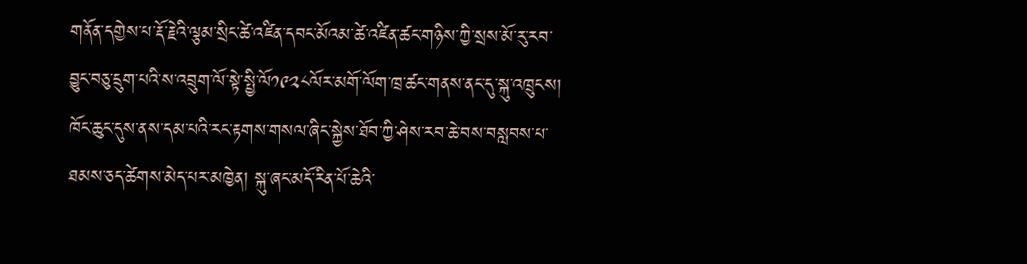གནོན་དགྱེས་པ་རྡོ་རྗེའི་ལྕམ་སྲིང་ཚེ་འཛིན་དབང་མོའམ་ཚེ་འཛིན་ཚང་གཉིས་ཀྱི་སྲས་མོ་རུ་རབ་བྱུང་བཅུ་དྲུག་པའི་ས་འབྲུག་ལོ་སྟེ་སྤྱི་ལོ༡༩༢༨ལོར་མགོ་ལོག་ཁྲ་ཚང་གནས་ནང་དུ་སྐུ་འཁྲུངས།
ཁོང་ཆུང་དུས་ནས་དམ་པའི་རང་རྟགས་གསལ་ཞིང་སྐྱེས་ཐོབ་ཀྱི་ཤེས་རབ་ཆེ་བས་བསླབས་པ་ཐམས་ཅད་ཚེགས་མེད་པར་མཁྱེན། སྐུ་ཞང་མདོ་རིན་པོ་ཆེའི་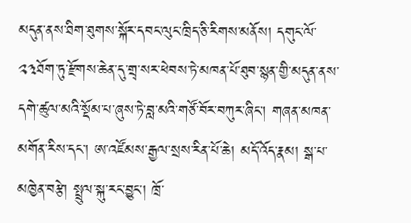མདུན་ནས་ཐིག་ཐུགས་སྐོར་དབང་ལུང་ཁྲིད་ཅི་རིགས་མནོས། དགུང་ལོ་༢༣ཐོག་ཏུ་རྫོགས་ཆེན་དུ་གྲྭ་སར་ཕེབས་ཏེ་མཁན་པོ་ཐུབ་སྙན་གྱི་མདུན་ནས་དགེ་ཚུལ་མའི་སྡོམ་པ་ཞུས་ཏེ་བླ་མའི་གཙོ་བོར་བཀུར་ཞིང་། གཞན་མཁན་མགོན་རིས་དང་། ཨ་འཛོམས་རྒྱལ་སྲས་རིན་པོ་ཆེ། མདོ་འོད་རྣམ། སྒ་པ་མཁྱེན་བརྩེ། སྤྲུལ་སྐུ་རང་བྱུང་། ཁྲོ་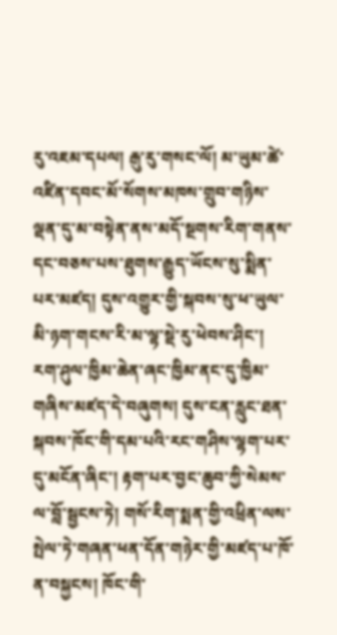རུ་འཇམ་དཔལ། རྒུ་རུ་གསང་ལོ། མ་ཡུམ་ཚེ་འཛིན་དབང་མོ་སོགས་མཁས་གྲུབ་གཉིས་ལྡན་དུ་མ་བསྟེན་ནས་མདོ་སྔགས་རིག་གནས་དང་བཅས་པས་ཐུགས་རྒྱུད་ཡོངས་སུ་སྨིན་པར་མཛད། དུས་འགྱུར་གྱི་སྐབས་སུ་ཕ་ཡུལ་མི་ཉག་གངས་རི་མ་ལྷ་སྡེ་རུ་ཕེབས་ཤིང་། རག་ཤུལ་ཁྱིམ་ཆེན་ཞང་ཁྱིམ་ནང་དུ་ཁྱིམ་གཞིས་མཛད་དེ་བཞུགས། དུས་ངན་རླུང་ཐན་སྐབས་ཁོང་གི་དམ་པའི་རང་གཤིས་ལྷག་པར་དུ་མངོན་ཞིང་། རྟག་པར་བྱང་ཆུབ་ཀྱི་སེམས་ལ་བློ་སྦྱངས་ཏེ། གསོ་རིག་སྨན་གྱི་འཕྲིན་ལས་སྤེལ་ཏེ་གཞན་ཕན་དོན་གཉེར་གྱི་མཛད་པ་ཁོ་ན་བསྐྱངས། ཁོང་གི་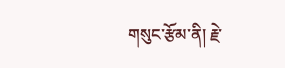གསུང་རྩོམ་ནི། རྗེ་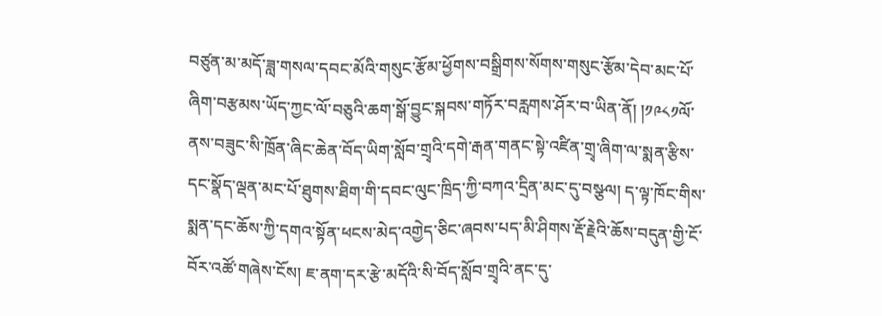བཙུན་མ་མདོ་ཟླ་གསལ་དབང་མོའི་གསུང་རྩོམ་ཕྱོགས་བསྒྲིགས་སོགས་གསུང་རྩོམ་དེབ་མང་པོ་ཞིག་བརྩམས་ཡོད་ཀྱང་ལོ་བཅུའི་ཆག་སྒོ་བྱུང་སྐབས་གཏོར་བརླགས་ཤོར་བ་ཡིན་ནོ། །༡༩༨༡ལོ་ནས་བཟུང་སི་ཁྲོན་ཞིང་ཆེན་བོད་ཡིག་སློབ་གྲྭའི་དགེ་རྒན་གནང་སྟེ་འཛིན་གྲྭ་ཞིག་ལ་སྨན་རྩིས་དང་སྣོད་ལྡན་མང་པོ་ཐུགས་ཐིག་གི་དབང་ལུང་ཁྲིད་ཀྱི་བཀའ་དྲིན་མང་དུ་བསྩལ། ད་ལྟ་ཁོང་གིས་སྨན་དང་ཆོས་ཀྱི་དགའ་སྟོན་ཕངས་མེད་འགྱེད་ཅིང་ཞབས་པད་མི་ཤིགས་རྡོ་རྗེའི་ཆོས་བདུན་གྱི་ངོ་བོར་འཚོ་གཞེས་ངོས། ཇ་ནག་དར་རྩེ་མདོའི་སི་བོད་སློབ་གྲྭའི་ནང་དུ་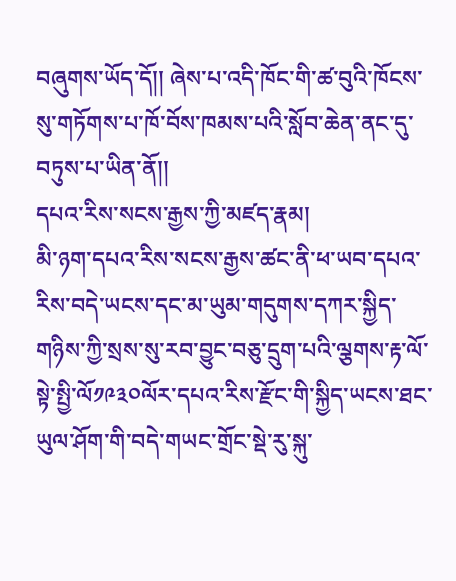བཞུགས་ཡོད་དོ།། ཞེས་པ་འདི་ཁོང་གི་ཚ་བུའི་ཁོངས་སུ་གཏོགས་པ་ཁོ་བོས་ཁམས་པའི་སློབ་ཆེན་ནང་དུ་བཏུས་པ་ཡིན་ནོ།།
དཔའ་རིས་སངས་རྒྱས་ཀྱི་མཛད་རྣམ།
མི་ཉག་དཔའ་རིས་སངས་རྒྱས་ཚང་ནི་ཕ་ཡབ་དཔའ་རིས་བདེ་ཡངས་དང་མ་ཡུམ་གདུགས་དཀར་སྐྱིད་གཉིས་ཀྱི་སྲས་སུ་རབ་བྱུང་བཅུ་དྲུག་པའི་ལྕགས་རྟ་ལོ་སྟེ་སྤྱི་ལོ༡༩༣༠ལོར་དཔའ་རིས་རྫོང་གི་སྐྱིད་ཡངས་ཐང་ཡུལ་ཤོག་གི་བདེ་གཡང་གྲོང་སྡེ་རུ་སྐུ་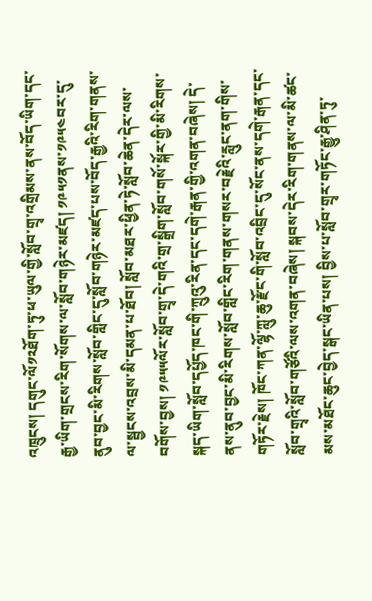འཁྲུངས། དགུང་ལོ༡༢ཐོག་ཏུ་ཕ་ཡུལ་གྱི་སློབ་གྲྭ་འགྲིམས་ནས་བོད་ཡིག་དང་རྒྱ་ཡིག་གྲངས་རིག་སོགས་ལ་སློབ་གཉེར་མཛད། ༡༩༥༡ནས་༡༩༥༤བར་དུ་ནུབ་བྱང་མི་རིགས་སློབ་གླིང་དུ་སློབ་གཉེར་མཛད་པས་བོད་རྒྱའི་རིག་གནས་ལ་སྦྱངས་འབྲས་མི་དམན་པ་ཐོབ། སློབ་མཐར་ཕྱིན་ཏེ་སློབ་ཆེན་དེར་ལས་བགོས་བྱས། ༡༩༥༥ལོར་སློབ་གྲྭ་དེ་གའི་གྲ་སྒྲིག་སློབ་གསོ་སྐོར་གྱི་མི་རིགས་སྐད་ཡིག་སློབ་དཔྱོད་ཁང་གི་ཀྲུའུ་རིན་དང་དགེ་རྒན་གྱི་འགན་བཞེས། དེ་ནས་ནུབ་བྱང་མི་རིགས་སློབ་གླིང་རིག་གནས་གསར་བརྗེའི་རླུང་ནག་གིས་གཏོར་རྗེས། ཁོང་ཀན་ལྷོ་ཀླུ་ཆུ་རྫོང་གི་སློབ་འབྲིང་དུ་སོང་ནས་དགེ་རྒན་དང་སློབ་གྲྭའི་སློབ་གཙོའི་ལས་འགན་བཞེས། སྐབས་དེར་རིག་གནས་ལ་མི་ཚང་མས་མཐོང་ཆུང་བྱེད་སྒང་ཡིན་པས། བྱིས་པ་སློབ་གྲྭར་གཏོང་རྒྱུ་ཤིན་ཏུ་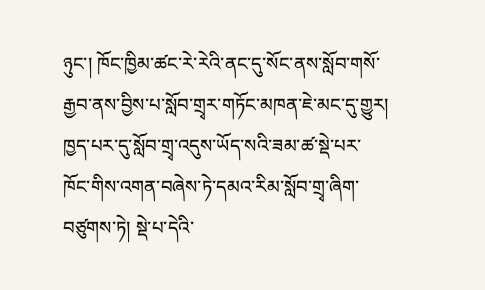ཉུང་། ཁོང་ཁྱིམ་ཚང་རེ་རེའི་ནང་དུ་སོང་ནས་སློབ་གསོ་རྒྱབ་ནས་བྱིས་པ་སློབ་གྲྭར་གཏོང་མཁན་ཇེ་མང་དུ་གྱུར། ཁྱད་པར་དུ་སློབ་གྲྭ་འདུས་ཡོད་སའི་ཟམ་ཚ་སྡེ་པར་ཁོང་གིས་འགན་བཞེས་ཏེ་དམའ་རིམ་སློབ་གྲྭ་ཞིག་བཙུགས་ཏེ། སྡེ་པ་དེའི་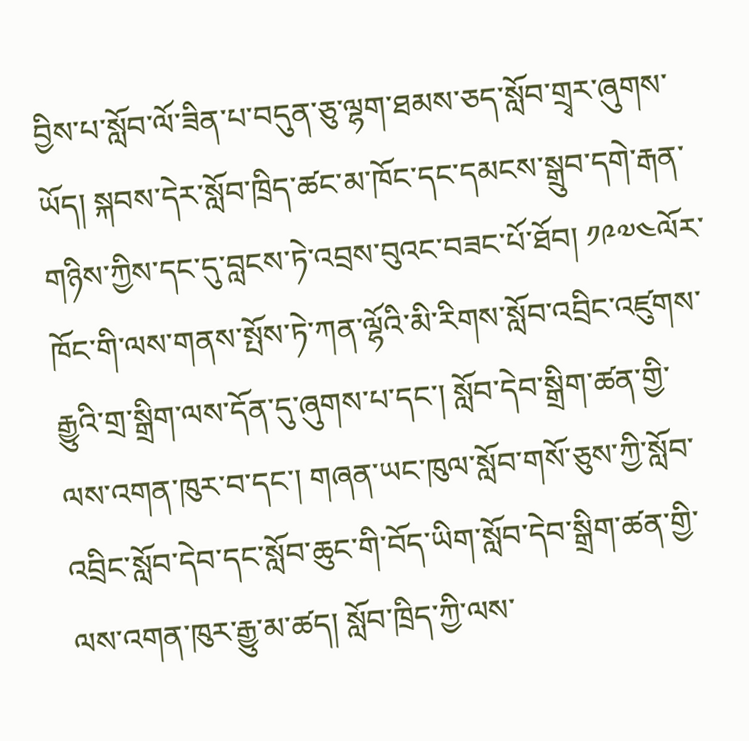བྱིས་པ་སློབ་ལོ་ཟིན་པ་བདུན་ཅུ་ལྷག་ཐམས་ཅད་སློབ་གྲྭར་ཞུགས་ཡོད། སྐབས་དེར་སློབ་ཁྲིད་ཚང་མ་ཁོང་དང་དམངས་སྒྲུབ་དགེ་རྒན་གཉིས་ཀྱིས་དང་དུ་བླངས་ཏེ་འབྲས་བུའང་བཟང་པོ་ཐོབ། ༡༩༧༤ལོར་ཁོང་གི་ལས་གནས་སྤོས་ཏེ་ཀན་ལྷོའི་མི་རིགས་སློབ་འབྲིང་འཛུགས་རྒྱུའི་གྲ་སྒྲིག་ལས་དོན་དུ་ཞུགས་པ་དང་། སློབ་དེབ་སྒྲིག་ཚན་གྱི་ལས་འགན་ཁུར་བ་དང་། གཞན་ཡང་ཁུལ་སློབ་གསོ་ཅུས་ཀྱི་སློབ་འབྲིང་སློབ་དེབ་དང་སློབ་ཆུང་གི་བོད་ཡིག་སློབ་དེབ་སྒྲིག་ཚན་གྱི་ལས་འགན་ཁུར་རྒྱུ་མ་ཚད། སློབ་ཁྲིད་ཀྱི་ལས་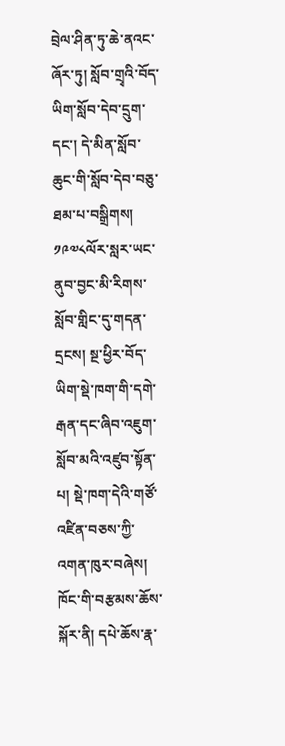བྲེལ་ཤིན་ཏུ་ཆེ་ནའང་ཞོར་ཏུ། སློབ་གྲྭའི་བོད་ཡིག་སློབ་དེབ་དྲུག་དང་། དེ་མིན་སློབ་ཆུང་གི་སློབ་དེབ་བཅུ་ཐམ་པ་བསྒྲིགས། ༡༩༧༨ལོར་སླར་ཡང་ནུབ་བྱང་མི་རིགས་སློབ་གླིང་དུ་གདན་དྲངས། སྔ་ཕྱིར་བོད་ཡིག་སྡེ་ཁག་གི་དགེ་རྒན་དང་ཞིབ་འཇུག་སློབ་མའི་འཛུབ་སྟོན་པ། སྡེ་ཁག་དེའི་གཙོ་འཛིན་བཅས་ཀྱི་འགན་ཁུར་བཞེས།
ཁོང་གི་བརྩམས་ཆོས་སྐོར་ནི། དཔེ་ཆོས་རྣ་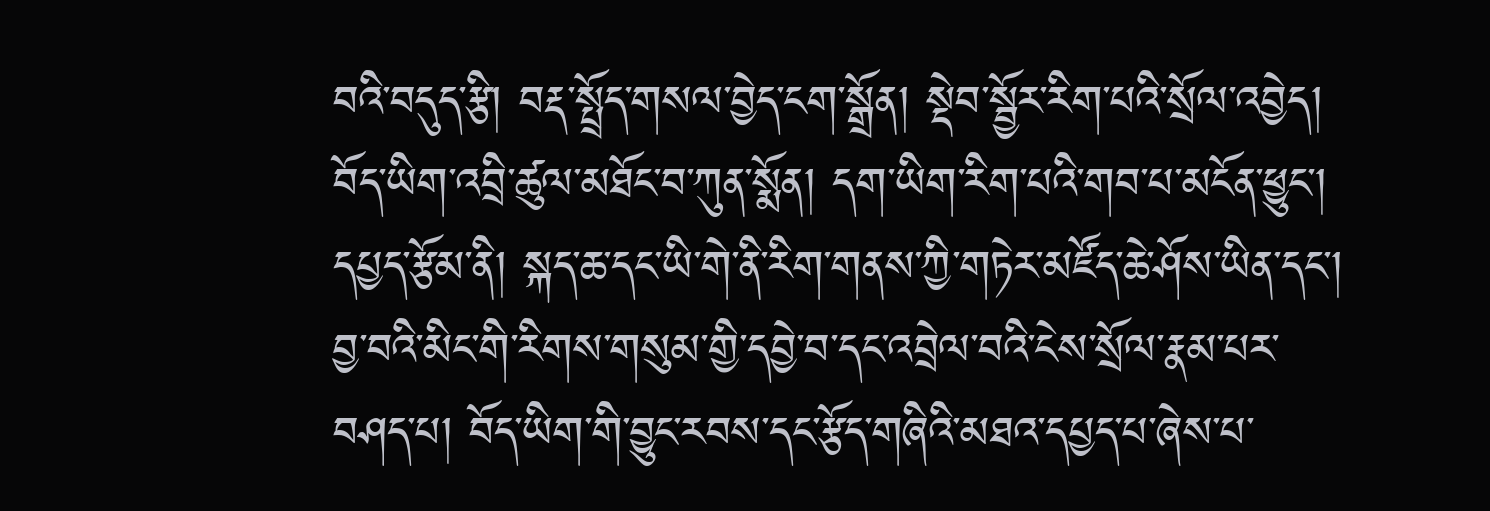བའི་བདུད་རྩི། བརྡ་སྤྲོད་གསལ་བྱེད་ངག་སྒྲོན། སྡེབ་སྦྱོར་རིག་པའི་སྲོལ་འབྱེད། བོད་ཡིག་འབྲི་ཚུལ་མཐོང་བ་ཀུན་སྨོན། དག་ཡིག་རིག་པའི་གབ་པ་མངོན་ཕྱུང་། དཔྱད་རྩོམ་ནི། སྐད་ཆ་དང་ཡི་གེ་ནི་རིག་གནས་ཀྱི་གཏེར་མཛོད་ཆེ་ཤོས་ཡིན་དང་། བྱ་བའི་མིང་གི་རིགས་གསུམ་གྱི་དབྱེ་བ་དང་འབྲེལ་བའི་ངེས་སྲོལ་རྣམ་པར་བཤད་པ། བོད་ཡིག་གི་བྱུང་རབས་དང་རྩོད་གཞིའི་མཐའ་དཔྱད་པ་ཞེས་པ་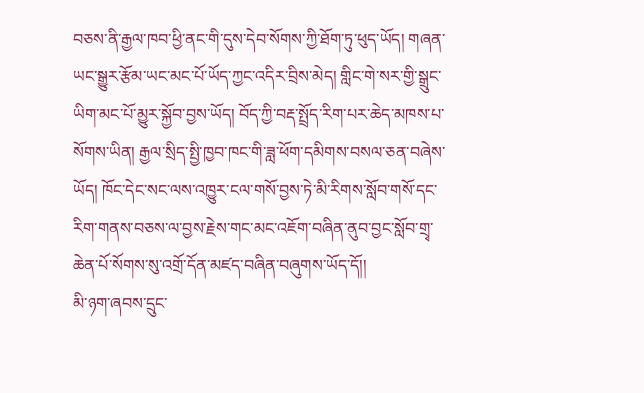བཅས་ནི་རྒྱལ་ཁབ་ཕྱི་ནང་གི་དུས་དེབ་སོགས་ཀྱི་ཐོག་ཏུ་ཕུད་ཡོད། གཞན་ཡང་སྒྱུར་རྩོམ་ཡང་མང་པོ་ཡོད་ཀྱང་འདིར་བྲིས་མེད། གླིང་གེ་སར་གྱི་སྒྲུང་ཡིག་མང་པོ་མྱུར་སྐྱོབ་བྱས་ཡོད། བོད་ཀྱི་བརྡ་སྤྲོད་རིག་པར་ཆེད་མཁས་པ་སོགས་ཡིན། རྒྱལ་སྲིད་སྤྱི་ཁྱབ་ཁང་གི་ཟླ་ཕོག་དམིགས་བསལ་ཅན་བཞེས་ཡོད། ཁོང་དེང་སང་ལས་འཁྱུར་ངལ་གསོ་བྱས་ཏེ་མི་རིགས་སློབ་གསོ་དང་རིག་གནས་བཅས་ལ་བྱས་རྗེས་གང་མང་འཇོག་བཞིན་ནུབ་བྱང་སློབ་གྲྭ་ཆེན་པོ་སོགས་སུ་འགྲོ་དོན་མཛད་བཞིན་བཞུགས་ཡོད་དོ།།
མི་ཉག་ཞབས་དྲུང་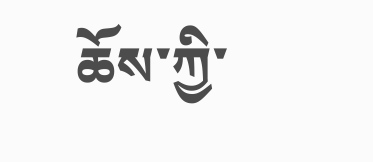ཆོས་ཀྱི་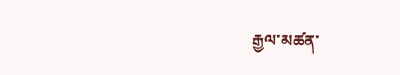རྒྱལ་མཚན་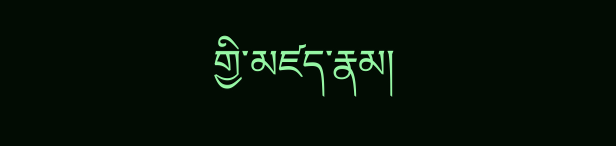གྱི་མཛད་རྣམ།